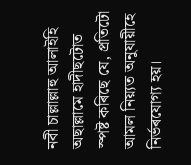নবী চাল্লাল্লাহু আলাইহি অছাল্লামে হাদীছটোত স্পষ্ট কৰিছে যে, প্ৰতিটো আমল নিয়্যত অনুযায়ীহে নিৰ্ভৰযোগ্য হয়।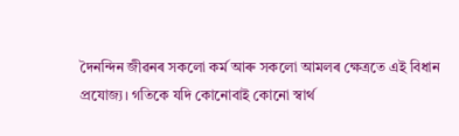দৈনন্দিন জীৱনৰ সকলো কৰ্ম আৰু সকলো আমলৰ ক্ষেত্ৰতে এই বিধান প্ৰযোজ্য। গতিকে যদি কোনোবাই কোনো স্বাৰ্থ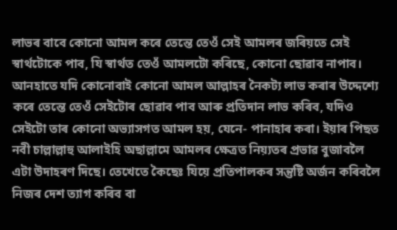লাভৰ বাবে কোনো আমল কৰে তেন্তে তেওঁ সেই আমলৰ জৰিয়তে সেই স্বাৰ্থটোকে পাব, যি স্বাৰ্থত তেওঁ আমলটো কৰিছে, কোনো ছোৱাব নাপাব। আনহাতে যদি কোনোবাই কোনো আমল আল্লাহৰ নৈকট্য লাভ কৰাৰ উদ্দেশ্যে কৰে তেন্তে তেওঁ সেইটোৰ ছোৱাব পাব আৰু প্ৰতিদান লাভ কৰিব, যদিও সেইটো তাৰ কোনো অভ্যাসগত আমল হয়, যেনে- পানাহাৰ কৰা। ইয়াৰ পিছত নবী চাল্লাল্লাহু আলাইহি অছাল্লামে আমলৰ ক্ষেত্ৰত নিয়্যতৰ প্ৰভাৱ বুজাবলৈ এটা উদাহৰণ দিছে। তেখেতে কৈছেঃ যিয়ে প্ৰতিপালকৰ সন্তুষ্টি অৰ্জন কৰিবলৈ নিজৰ দেশ ত্যাগ কৰিব বা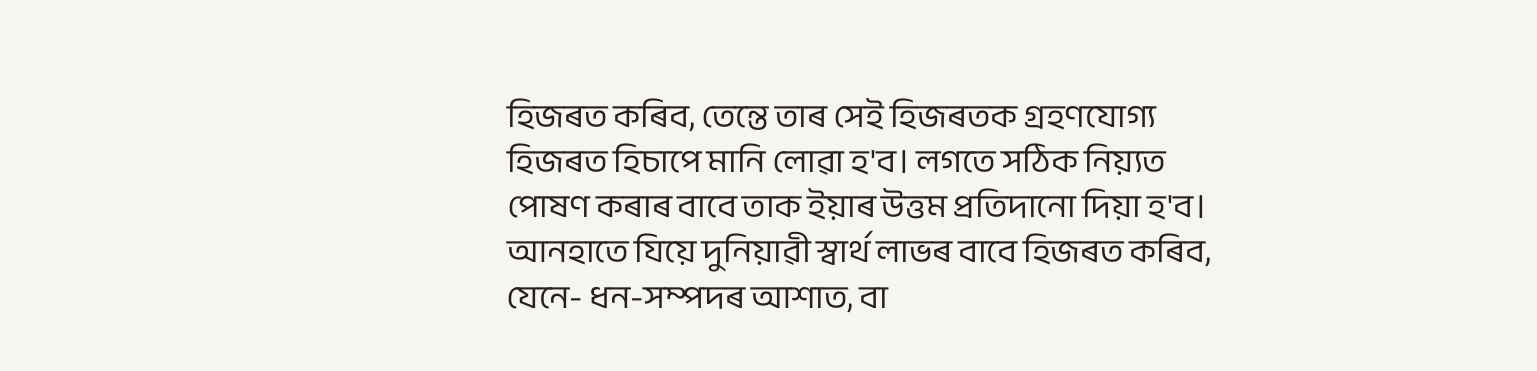হিজৰত কৰিব, তেন্তে তাৰ সেই হিজৰতক গ্ৰহণযোগ্য হিজৰত হিচাপে মানি লোৱা হ'ব। লগতে সঠিক নিয়্যত পোষণ কৰাৰ বাবে তাক ইয়াৰ উত্তম প্ৰতিদানো দিয়া হ'ব। আনহাতে যিয়ে দুনিয়াৱী স্বাৰ্থ লাভৰ বাবে হিজৰত কৰিব, যেনে- ধন-সম্পদৰ আশাত, বা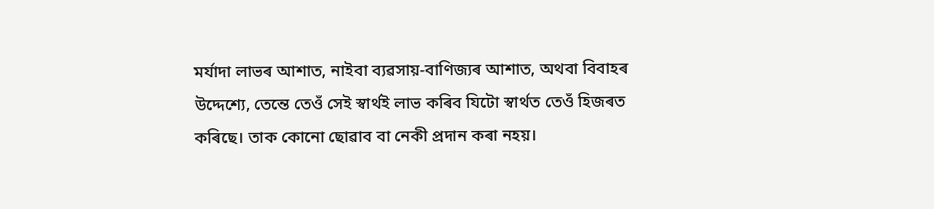মৰ্যাদা লাভৰ আশাত, নাইবা ব্যৱসায়-বাণিজ্যৰ আশাত, অথবা বিবাহৰ উদ্দেশ্যে, তেন্তে তেওঁ সেই স্বাৰ্থই লাভ কৰিব যিটো স্বাৰ্থত তেওঁ হিজৰত কৰিছে। তাক কোনো ছোৱাব বা নেকী প্ৰদান কৰা নহয়।